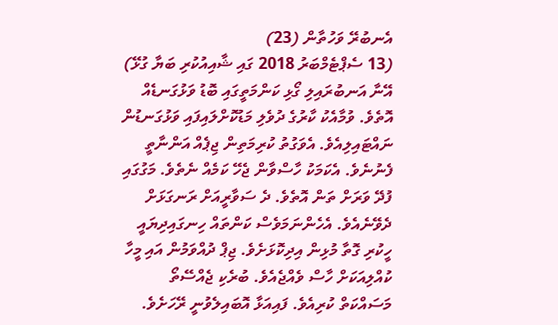އެނބުރޭ ވަހުތާން (23)
(13 ސެޕްޓެމްބަރު 2018 ގައި ޝާއިއުކުރި ބަޔާ ގުޅޭ)
އޭނާ އަނބުރައިލި ގޯޅި ކަންމަތީގައި ބޮޑު ވަޅުގަނޑެއް އޮތެވެ. ވުމާއެކު ކާރުގެ ދުވެލި މަޑުކޮށްލައިފައި ވަޅުގަނޑުން ނައްޓައިލިއެވެ. އެވަގުތު ކުރިމަތިން ޖިޕެއް އަންނާތީ ފެނުނެވެ. އެކަމަކު ހާސްވާން ޖެހޭ ކަމެއް ނެތެވެ. މަގުގައި ފުދޭ ވަރަށް ތަން އޮތެވެ. ދެ ސަވާރީއަށް ރަނގަޅަށް ދެވޭނެއެވެ. އެހެންނަމަވެސް ކަންތައް ހިނގައިދިޔައީ ހީކުރި ގޮތާ މުޅިން އިދިކޮޅަށެވެ. ޖިޕް ދުއްވަމުން އައި މީހާ ކުއްލިއަކަށް ހާސް ވެއްޖެއެވެ. ބުރެކި ޖެއްސޭތޯ މަސައްކަތް ކުރިއެވެ. ފައިއަޅާ އޮބައިލެވުނީ ރޭހަށެވެ.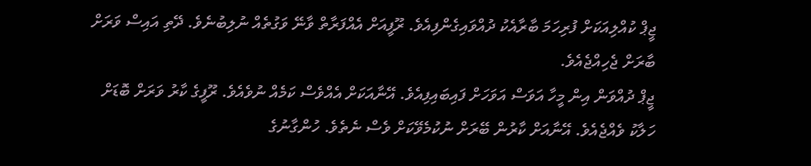ޖީޕް ކުއްލިއަކަށް ފުރިހަމަ ބާރާއެކު ދުއްވައިގެންފިއެވެ. ރޫފީއަށް އެއްފަރާތް ވާނޭ ވަގުތެއް ނުލިބުނެވެ. ދޭތި އައިސް ވަރަށް ބާރަށް ޖެހިއްޖެއެވެ.
ޖީޕް ދުއްވަން އިން މީހާ އަވަސް އަވަހަށް ފައިބައިފިއެވެ. އޭނާއަކަށް އެއްވެސް ކަމެއް ނުވެއެވެ. ރޫފީގެ ކާރު ވަރަށް ބޮޑަށް ހަލާކު ވެއްޖެއެވެ. އޭނާއަށް ކާރުން ބޭރަށް ނުކުމެވޭކަށް ވެސް ނެތެވެ. ހުންގާނުގެ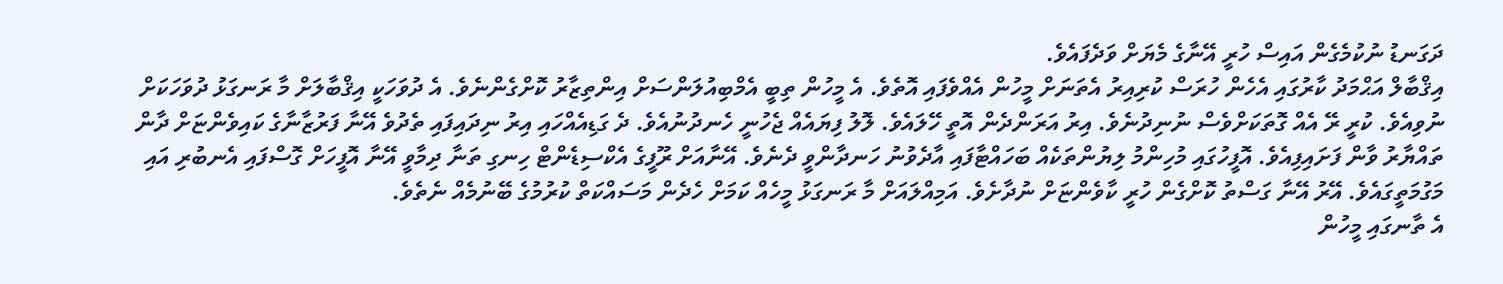ދަގަނޑު ނުކުމެގެން އައިސް ހުރީ އޭނާގެ މެޔަށް ވަދެފައެވެ.
އިޤްބާލް އަޙްމަދު ކާރުގައި އެހެން ހުރަސް ކުރިއިރު އެތަނަށް މީހުން އެއްވެފައި އޮތެވެ. އެ މީހުން ތިބީ އެމްބިއުލަންސަށް އިންތިޒާރު ކޮށްގެންނެވެ. އެ ދުވަހަކީ އިޤްބާލަށް މާ ރަނގަޅު ދުވަހަކަށް ނުވިއެވެ. ކުރީ ރޭ އެއް ގޮތަކަށްވެސް ނުނިދުނެވެ. އިރު އަރަންދެން އޮތީ ހޭލައެވެ. ލޮލު ފިޔައެއް ޖެހުނީ ހެނދުނުއެވެ. ދެ ގަޑިއެއްހައި އިރު ނިދައިފައި ތެދުވެ އޭނާ ފަރުޒާނާގެ ކައިވެންޏަށް ދާން ތައްޔާރު ވާން ފަށައިފިއެވެ. އޮފީހުގައި މުހިންމު ލިޔުންތަކެއް ބަހައްޓާފައި އާދެވުނު ހަނދާންވީ ދެނެވެ. އޭނާއަށް ރޫފީގެ އެކްސިޑެންޓް ހިނގި ތަނާ ދިމާވީ އޭނާ އޮފީހަށް ގޮސްފައި އެނބުރި އައި މަގުމަތީގައެވެ. އޭރު އޭނާ ގަސްތު ކޮށްގެން ހުރީ ކާވެންޏަށް ނުދާށެވެ. އަމިއްލައަށް މާ ރަނގަޅު މީހެއް ކަމަށް ހެދެން މަސައްކަތް ކުރުމުގެ ބޭނުމެއް ނެތެވެ.
އެ ތާނގައި މީހުން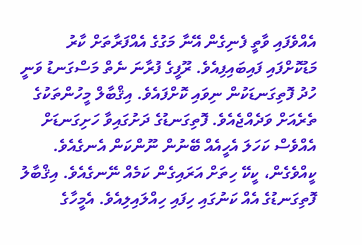އެއްވެފައި ވާތީ ފެނިގެން އޭނާ މަގުގެ އެއްފަރާތަށް ކާރު މަޑުކޮށްފައި ފައިބައިފިއެވެ. ރޫފީގެ ފުރާނަ ނެތް މަސްގަނޑު ވަނީ ހުދު ފޮތިގަނޑަކުން ނިވައި ކޮށްފައެވެ. އިޤްބާލް މީހުންތަކުގެ ތެރެއަށް ވަދެއްޖެއެވެ. ފޮތިގަނޑުގެ ދަށުގައިވާ ހަށިގަނޑަށް އެއްވެސް ކަހަލަ އެހީއެއް ބޭނުން ނޫންކަން އެނގެއެވެ. ކީއްވެގެން، ކީކޭ ހިތަށް އަރައިގެން ކަމެއް ނޭނގެއެވެ. އިޤްބާލު ފޮތިގަނޑުގެ އެއް ކަނުގައި ހިފައި ހިއްލައިލިއެވެ. އެމީހާގެ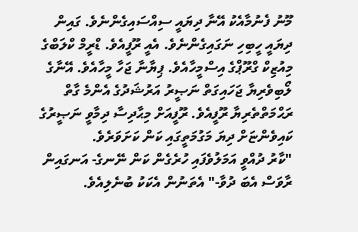މޫނު ފެނުމާއެކު އޭނާ ދިޔައީ ސިއްސައިގެންނެވެ. ގައިން ދިޔައީ ހީބިހި ނަގައިގެންނެވެ. އެއީ ރޫފީއެވެ. ޑްރީމް ކްލަބްގެ މިއުޒިކް ގްރޫޕްގެ އިސްމީހާއެވެ. ޕިޔާނާ ޖަހާ މީހާއެވެ. އޭނާގެ ލޯބިވެރިޔާ ޖަހައިގަތް ނަޞީރު އަރުޝަދުގެ އެންމެ ގާތް ރަޙްމަތްތެރިޔާ ރޫފީއެވެ. ރޫފީއަށް މިޙާދިސާ ދިމާވީ ނަޞީރުގެ ކައިވެންޏަށް ދިޔަ މަގުމަތީގައި ކަން ކަށަވަރެވެ.
"ކާރު ދުއްވީ އަމަލުވެފައި ހުރެގެން ކަން ނޭނގެ- އަނގައިން ރާވަސް އެބަ ދުވާ-" އެތަނުން އެކަކު ބުނެލިއެވެ.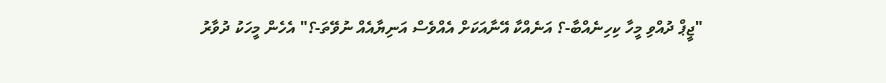"ޖީޕް ދުއްވި މީހާ ކިހިނެއްބާ-؟ އަނެއްކާ އޭނާއަކަށް އެއްވެސް އަނިޔާއެއް ނުވޭތަ-؟" އެހެން މީހަކު ދުވާރު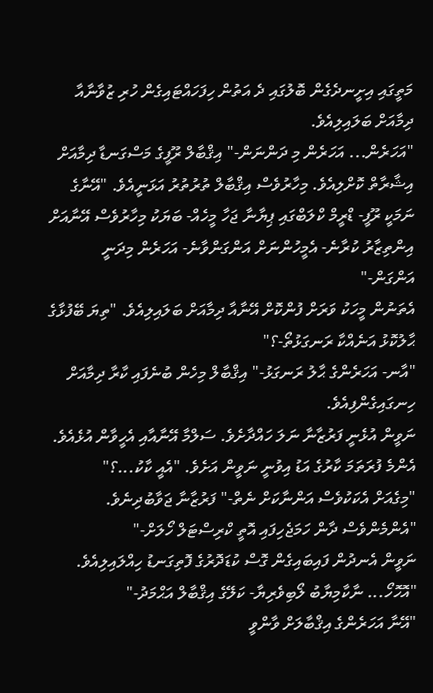މަތީގައި އިށީނދެގެން ބޮލުގައި ދެ އަތުން ހިފަހައްޓައިގެން ހުރި ޒުވާނާއާ ދިމާއަށް ބަލައިލިއެވެ.
"އަހަރެން... އަހަރެން މި ދަންނަން-" އިޤްބާލް ރޫފީގެ މަސްގަނޑާ ދިމާއަށް އިޝާރާތް ކޮށްލިއެވެ. މިހާރުވެސް އިޤްބާލް ތުރުތުރު އަޅަނީއެވެ. "އޭނާގެ ނަމަކީ ރޫފީ- ޑްރީމް ކްލަބްގައި ޕިޔާނާ ޖަހާ މީހެއް- ބަޔަކު މިހާރުވެސް އޭނާއަށް އިންތިޒާރު ކުރާނެ- އެމީހުންނަށް އަންގަންވާނެ- އަހަރެން މިދަނީ އަންގަން-"
އެތަނުން މީހަކު ވަރަށް ފުންކޮށް އޭނާއާ ދިމާއަށް ބަލައިލިއެވެ. "ތިޔަ ބޭފުޅާގެ ޙާލުކޮޅު އަނެއްކާ ރަނގަޅުތޯ-؟"
"އާނ- އަހަރެންގެ ޙާލު ރަނގަޅު-" އިޤްބާލް މިހެން ބުނެފައި ކާރާ ދިމާއަށް ހިނގައިގެންފިއެވެ.
ނަވީން އުޅެނީ ފަރުޒާނާ ނަލަ ހައްދާށެވެ. ސަލްމާ އޭނާއާއި އެހީވާން އުޅެއެވެ. އެންމެ ފުރަތަމަ ކާރުގެ އަޑު އިވުނީ ނަވީން އަށެވެ. "އެއީ ކާކު...؟"
"މިގެއަށް އެކަކުވެސް އަންނާކަށް ނެތް-" ފަރުޒާނާ ޖަވާބުދިނެވެ. "އެންމެންވެސް ދާން ހަމަޖެހިފައި އޮތީ ކްރިސްޓަލް ހޯލަށް-"
ނަވީން އެނދުން ފައިބައިގެން ގޮސް ކުޑަދޮރުގެ ފޮތިގަނޑު ހިއްލައިލިއެވެ. "އޮހޮހޯ... ނާކާމިޔާބު ލޯބިވެރިޔާ- ކަލޭގެ އިޤްބާލް އަޙްމަދު-"
"އޭނާ އަހަރެންގެ އިޤްބާލަށް ވާންވީ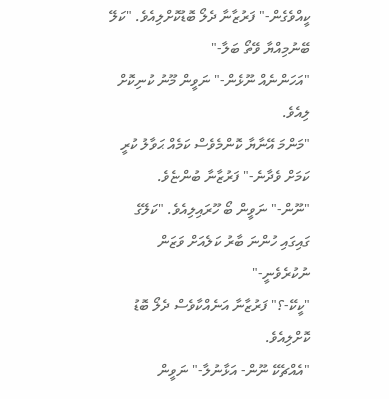ކީއްވެގެން-" ފަރުޒާނާ ދެލޯ ބޮޑުކޮށްލިއެވެ. "ކަލޭ ބޭނުމިއްޔާ ވޭތޯ ބަލާ-"
"އަހަންނެއް ނޫޅެން-" ނަވީން މޫނު ކުނިކޮށް ލިއެވެ.
"މަންމަ އޭނާޔާ ކޮންމެވެސް ކަމެއް ޙަވާލު ކުރީ ކަމަށް ވެދާނެ-" ފަރުޒާނާ ބުންޏެވެ.
"ނޫން-" ނަވީން ބޯ ހޫރައިލިއެވެ. "ކަލޭގެ ގައިގައި ހުންނަ ބާރު ކަލެއަށް ވަޒަން ނުކުރެވެނީ-"
"ކީކޭ-؟" ފަރުޒާނާ އަނެއްކާވެސް ދެލޯ ބޮޑު ކޮށްލިއެވެ.
"އެއްޗެކޭ ނޫން- އަޅާނުލާ-" ނަވީން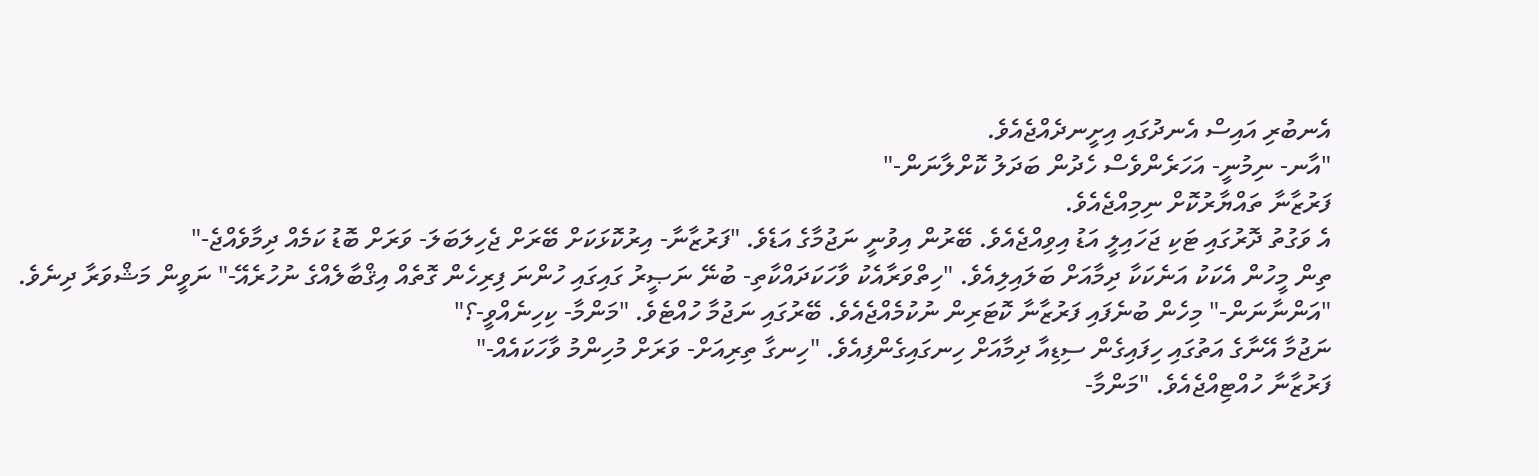އެނބުރި އައިސް އެނދުގައި އިށީނދެއްޖެއެވެ.
"އާނ- ނިމުނީ- އަހަރެންވެސް ހެދުން ބަދަލު ކޮށްލާނަން-"
ފަރުޒާނާ ތައްޔާރުކޮށް ނިމިއްޖެއެވެ.
އެ ވަގުތު ދޮރުގައި ޓަކި ޖަހައިލީ އަޑު އިވިއްޖެއެވެ. ބޭރުން އިވުނީ ނަޖުމާގެ އަޑެވެ. "ފަރުޒާނާ- އިރުކޮޅަކަށް ބޭރަށް ޖެހިލަބަލަ- ވަރަށް ބޮޑު ކަމެއް ދިމާވެއްޖެ-"
ތިން މީހުން އެކަކު އަނެކަކާ ދިމާއަށް ބަލައިލިއެވެ. "ހިތްވަރާއެކު ވާހަކަދައްކާތި- ބުނޭ ނަޞީރު ގައިގައި ހުންނަ ފިރިހެން ގޮތެއް އިޤްބާލެއްގެ ނުހުރެއޭ-" ނަވީން މަޝްވަރާ ދިނެވެ.
"އަންނާނަން-" މިހެން ބުނެފައި ފަރުޒާނާ ކޮޓަރިން ނުކުމެއްޖެއެވެ. ބޭރުގައި ނަޖުމާ ހުއްޓެވެ. "މަންމާ- ކިހިނެއްވީ-؟"
ނަޖުމާ އޭނާގެ އަތުގައި ހިފައިގެން ސިޑިއާ ދިމާއަށް ހިނގައިގެންފިއެވެ. "ހިނގާ ތިރިއަށް- ވަރަށް މުހިންމު ވާހަކައެއް-"
ފަރުޒާނާ ހުއްޓިއްޖެއެވެ. "މަންމާ-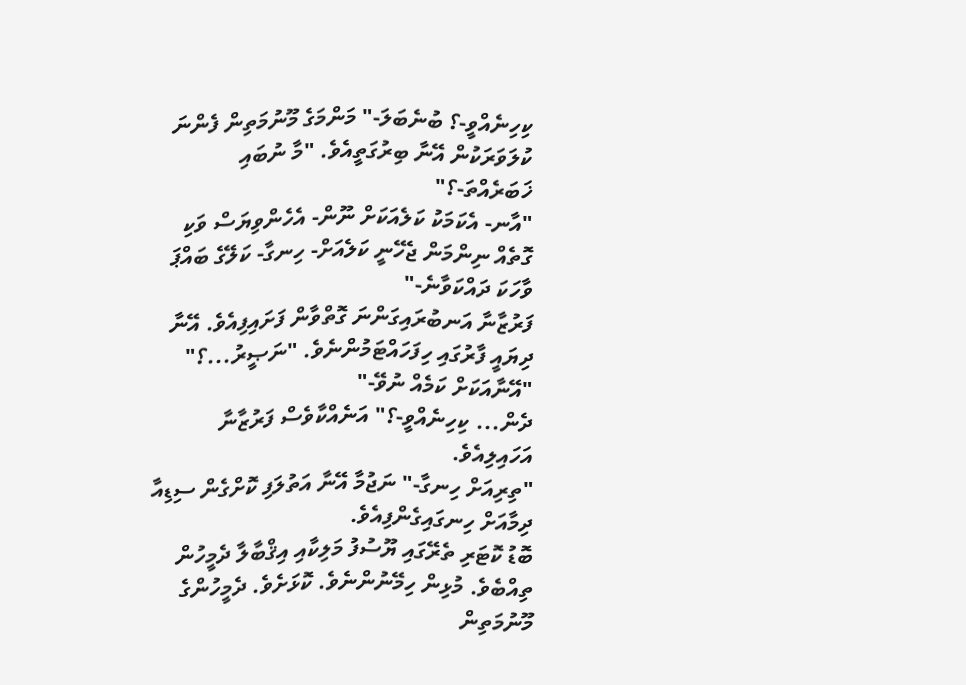ކިހިނެއްވީ-؟ ބުނެބަލަ-" މަންމަގެ މޫނުމަތިން ފެންނަ ކުލަވަރަކުން އޭނާ ބިރުގަތީއެވެ. "މާ ނުބައި ޚަބަރެއްތަ-؟"
"އާނ- އެކަމަކު ކަލެއަކަށް ނޫން- އެހެންވިޔަސް ވަކި ގޮތެއް ނިންމަން ޖެހޭނީ ކަލެއަށް- ހިނގާ- ކަލޭގެ ބައްޕަ ވާހަކަ ދައްކަވާނެ-"
ފަރުޒާނާ އަނބުރައިގަންނަ ގޮތްވާން ފަށައިފިއެވެ. އޭނާ ދިޔައީ ފާރުގައި ހިފަހައްޓަމުންނެވެ. "ނަޞީރު...؟"
"އޭނާއަކަށް ކަމެއް ނުވޭ-"
ދެން... ކިހިނެއްވީ-؟" އަނެއްކާވެސް ފަރުޒާނާ އަހައިލިއެވެ.
"ތިރިއަށް ހިނގާ-" ނަޖުމާ އޭނާ އަތުލަފި ކޮށްގެން ސިޑިއާ ދިމާއަށް ހިނގައިގެންފިއެވެ.
ބޮޑު ކޮޓަރި ތެރޭގައި ޔޫސުފު މަލިކާއި އިޤްބާލާ ދެމީހުން ތިއްބެވެ. މުޅިން ހިމޭނުންނެވެ. ކޮޅަށެވެ. ދެމީހުންގެ މޫނުމަތިން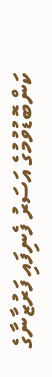ކަންބޮޑުވުމުގެ އަސަރު ފެނިފައި ފަރުޒާނާގެ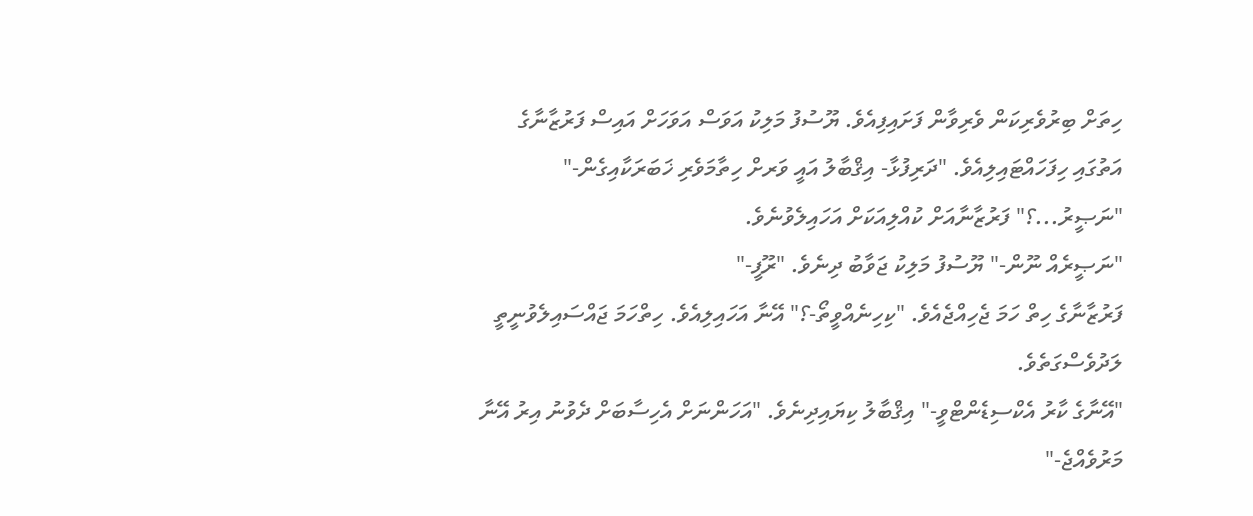ހިތަށް ބިރުވެރިކަން ވެރިވާން ފަށައިފިއެވެ. ޔޫސުފު މަލިކު އަވަސް އަވަހަށް އައިސް ފަރުޒާނާގެ އަތުގައި ހިފަހައްޓައިލިއެވެ. "ދަރިފުޅާ- އިޤްބާލު އައީ ވަރށް ހިތާމަވެރި ޚަބަރަކާއިގެން-"
"ނަޞީރު...؟" ފަރުޒާނާއަށް ކުއްލިއަކަށް އަހައިލެވުނެވެ.
"ނަޞީރެއް ނޫން-" ޔޫސުފު މަލިކު ޖަވާބު ދިނެވެ. "ރޫފީ-"
ފަރުޒާނާގެ ހިތް ހަމަ ޖެހިއްޖެއެވެ. "ކިހިނެއްވީތޯ-؟" އޭނާ އަހައިލިއެވެ. ހިތްހަމަ ޖައްސައިލެވުނީތީ ލަދުވެސްގަތެވެ.
"އޭނާގެ ކާރު އެކްސިޑެންޓްވީ-" އިޤްބާލު ކިޔައިދިނެވެ. "އަހަންނަށް އެހިސާބަށް ދެވުނު އިރު އޭނާ މަރުވެއްޖެ-"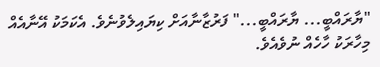"ޔާރައްބީ... ޔާރައްބީ..." ފަރުޒާނާއަށް ކިޔައިލެވުނެވެ. އެކަމަކު އޭނާއެއް މިހާރަކު ހާހެއް ނުވެއެވެ.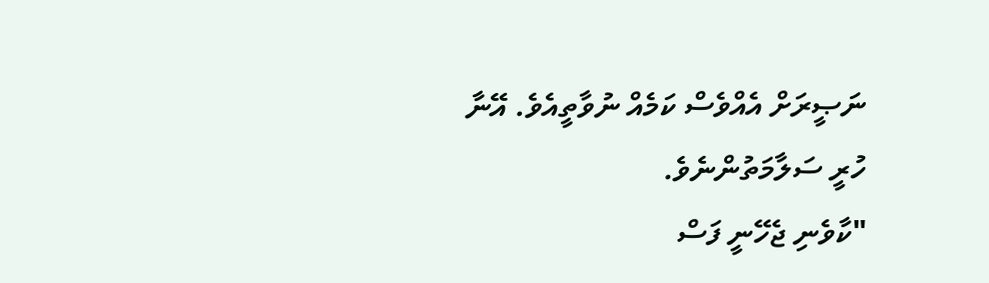ނަޞީރަށް އެއްވެސް ކަމެއް ނުވާތީއެވެ. އޭނާ ހުރީ ސަލާމަތުންނެވެ.
"ކާވެނި ޖެހޭނީ ފަސް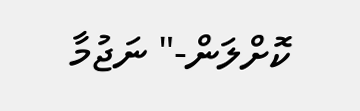ކޮށްލަން-" ނަޖުމާ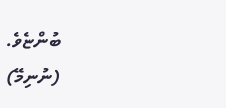ބުންޏެވެ.
(ނުނިމޭ)